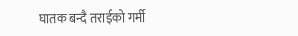घातक बन्दै तराईको गर्मी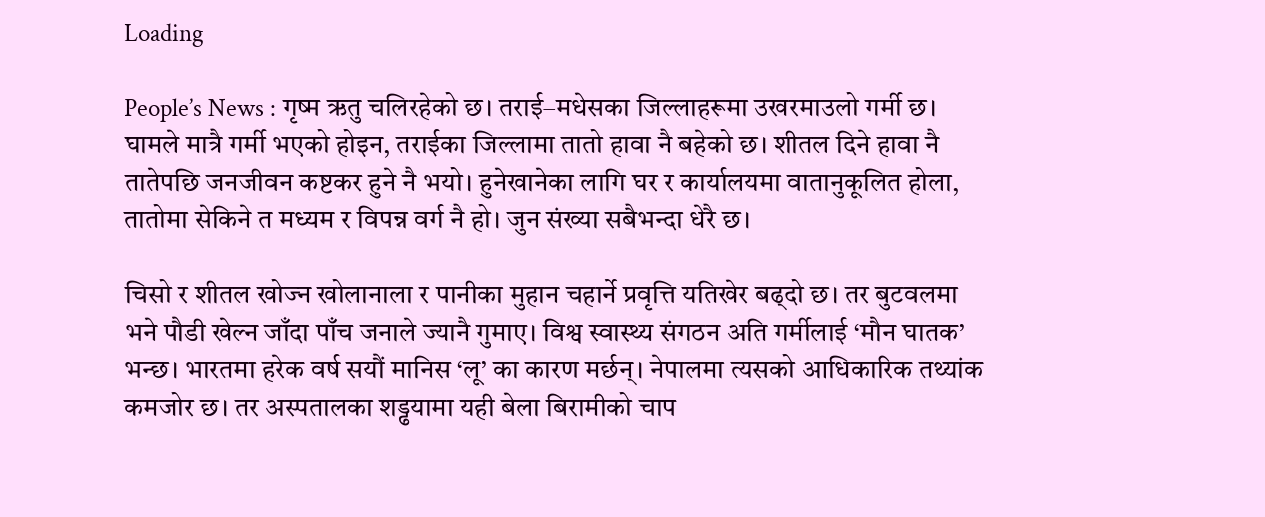Loading

People’s News : गृष्म ऋतु चलिरहेको छ। तराई–मधेसका जिल्लाहरूमा उखरमाउलो गर्मी छ। घामले मात्रै गर्मी भएको होइन, तराईका जिल्लामा तातो हावा नै बहेको छ। शीतल दिने हावा नै तातेपछि जनजीवन कष्टकर हुने नै भयो। हुनेखानेका लागि घर र कार्यालयमा वातानुकूलित होला, तातोमा सेकिने त मध्यम र विपन्न वर्ग नै हो। जुन संख्या सबैभन्दा धेरै छ।

चिसो र शीतल खोज्न खोलानाला र पानीका मुहान चहार्ने प्रवृत्ति यतिखेर बढ्दो छ। तर बुटवलमा भने पौडी खेल्न जाँदा पाँच जनाले ज्यानै गुमाए। विश्व स्वास्थ्य संगठन अति गर्मीलाई ‘मौन घातक’ भन्छ। भारतमा हरेक वर्ष सयौं मानिस ‘लू’ का कारण मर्छन्। नेपालमा त्यसको आधिकारिक तथ्यांक कमजोर छ। तर अस्पतालका शड्ढयामा यही बेला बिरामीको चाप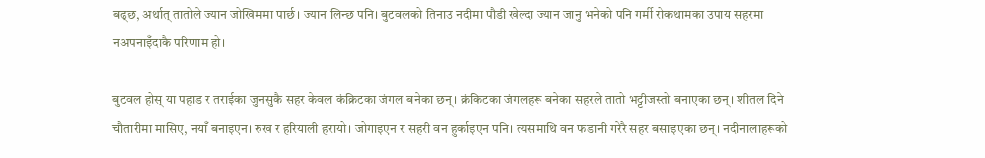बढ्छ, अर्थात् तातोले ज्यान जोखिममा पार्छ। ज्यान लिन्छ पनि। बुटवलको तिनाउ नदीमा पौडी खेल्दा ज्यान जानु भनेको पनि गर्मी रोकथामका उपाय सहरमा नअपनाइँदाकै परिणाम हो।

बुटवल होस् या पहाड र तराईका जुनसुकै सहर केवल कंक्रिटका जंगल बनेका छन्। क्रंकिटका जंगलहरू बनेका सहरले तातो भट्टीजस्तो बनाएका छन्। शीतल दिने चौतारीमा मासिए, नयाँ बनाइएन। रुख र हरियाली हरायो। जोगाइएन र सहरी वन हुर्काइएन पनि। त्यसमाथि वन फडानी गरेरै सहर बसाइएका छन्। नदीनालाहरूको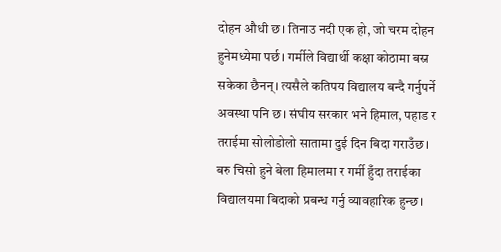दोहन औधी छ। तिनाउ नदी एक हो, जो चरम दोहन हुनेमध्येमा पर्छ। गर्मीले विद्यार्थी कक्षा कोठामा बस्न सकेका छैनन्। त्यसैले कतिपय विद्यालय बन्दै गर्नुपर्ने अवस्था पनि छ। संघीय सरकार भने हिमाल, पहाड र तराईमा सोलोडोलो सातामा दुई दिन बिदा गराउँछ। बरु चिसो हुने बेला हिमालमा र गर्मी हुँदा तराईका विद्यालयमा बिदाको प्रबन्ध गर्नु व्यावहारिक हुन्छ।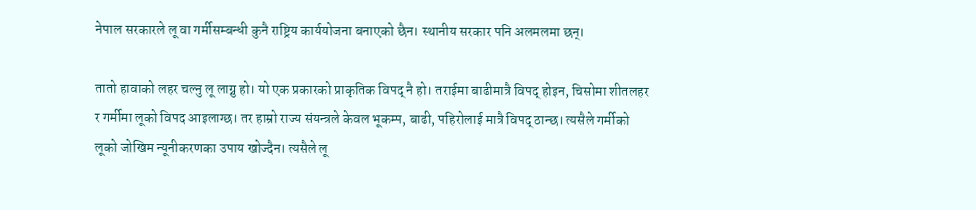नेपाल सरकारले लू वा गर्मीसम्बन्धी कुनै राष्ट्रिय कार्ययोजना बनाएको छैन। स्थानीय सरकार पनि अलमलमा छन्।

तातो हावाको लहर चल्नु लू लाग्नु हो। यो एक प्रकारको प्राकृतिक विपद् नै हो। तराईमा बाढीमात्रै विपद् होइन, चिसोमा शीतलहर र गर्मीमा लूको विपद आइलाग्छ। तर हाम्रो राज्य संयन्त्रले केवल भूकम्प, बाढी, पहिरोलाई मात्रै विपद् ठान्छ। त्यसैले गर्मीको लूको जोखिम न्यूनीकरणका उपाय खोज्दैन। त्यसैले लू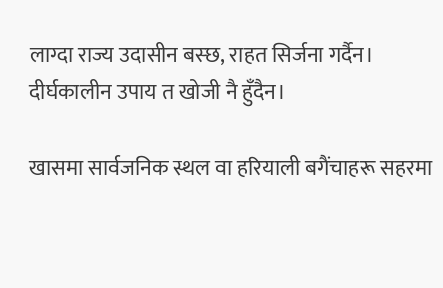लाग्दा राज्य उदासीन बस्छ, राहत सिर्जना गर्दैन। दीर्घकालीन उपाय त खोजी नै हुँदैन।

खासमा सार्वजनिक स्थल वा हरियाली बगैंचाहरू सहरमा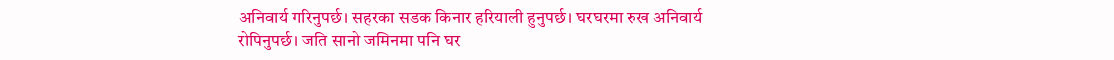अनिवार्य गरिनुपर्छ। सहरका सडक किनार हरियाली हुनुपर्छ। घरघरमा रुख अनिवार्य रोपिनुपर्छ। जति सानो जमिनमा पनि घर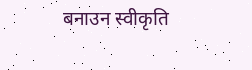बनाउन स्वीकृति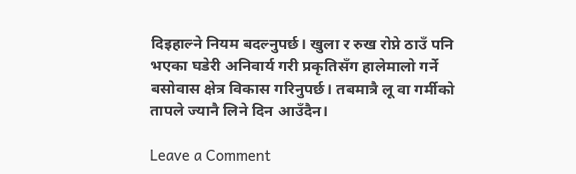दिइहाल्ने नियम बदल्नुपर्छ। खुला र रुख रोप्ने ठाउँ पनि भएका घडेरी अनिवार्य गरी प्रकृतिसँग हालेमालो गर्ने बसोवास क्षेत्र विकास गरिनुपर्छ। तबमात्रै लू वा गर्मीको तापले ज्यानै लिने दिन आउँदैन।

Leave a Comment